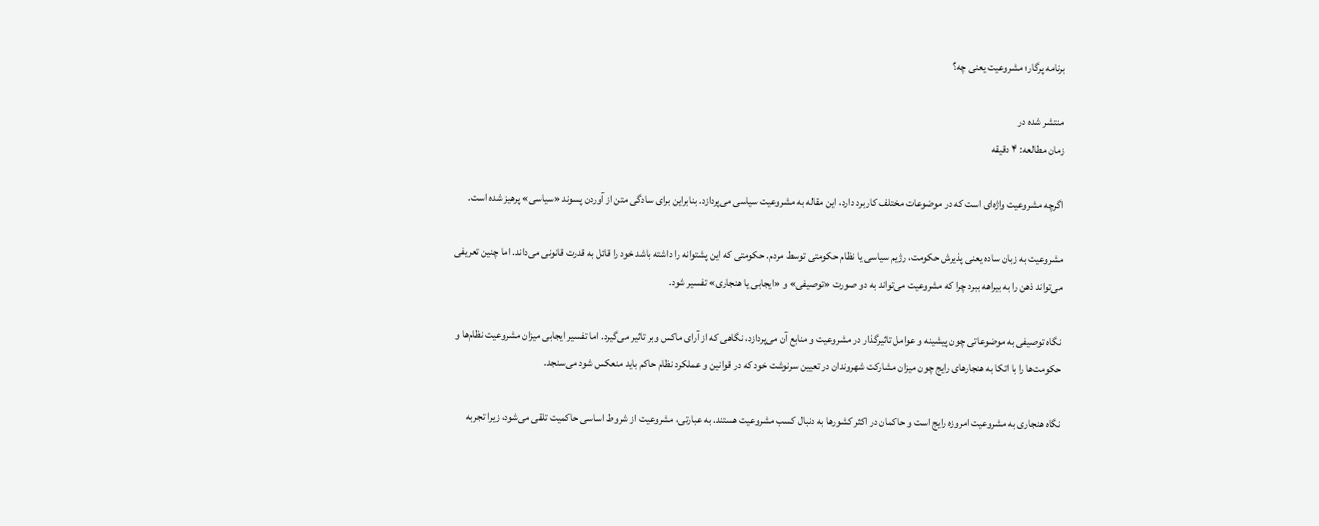برنامه پرگار؛ مشروعیت یعنی چه؟

منتشر شده در
زمان مطالعه: ۴ دقیقه

اگرچه مشروعیت واژه‌ای است که در موضوعات مختلف کاربرد دارد، این مقاله به مشروعیت سیاسی می‌پردازد. بنابراین برای سادگی متن از آوردن پسوند «سیاسی» پرهیز شده است.

مشروعیت به زبان ساده یعنی پذیرش حکومت، رژیم سیاسی یا نظام حکومتی توسط مردم. حکومتی که این پشتوانه را داشته باشد خود را قائل به قدرت قانونی می‌داند. اما چنین تعریفی می‌تواند ذهن را به بیراهه ببرد چرا که مشروعیت می‌تواند به دو صورت «توصیفی» و «ایجابی یا هنجاری» تفسیر ‌شود.

نگاه توصیفی به موضوعاتی چون پیشینه و عوامل تاثیرگذار در مشروعیت و منابع آن می‌پردازد، نگاهی که از آرای ماکس وبر تاثیر می‌گیرد. اما تفسیر ایجابی میزان مشروعیت نظام‌ها و حکومت‌ها را با اتکا به هنجارهای رایج چون میزان مشارکت شهروندان در تعیین سرنوشت خود که در قوانین و عملکرد نظام حاکم باید منعکس شود می‌سنجد.

نگاه هنجاری به مشروعیت امروزه رایج است و حاکمان در اکثر کشورها به دنبال کسب مشروعیت هستند. به عبارتی، مشروعیت از شروط اساسی حاکمیت تلقی می‌شود، زیرا تجربه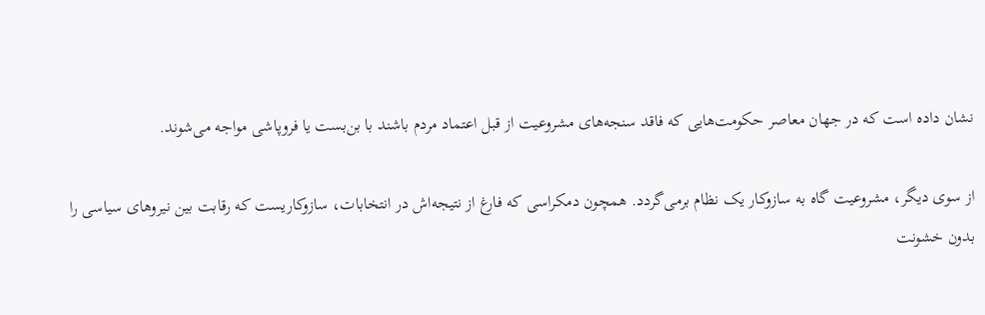نشان داده است که در جهان معاصر حکومت‌هایی که فاقد سنجه‌های مشروعیت از قبل اعتماد مردم باشند با بن‌بست یا فروپاشی مواجه می‌شوند.

از سوی دیگر، مشروعیت گاه به سازوکار یک نظام برمی‌گردد. همچون دمکراسی که فارغ از نتیجه‌اش در انتخابات، سازوکاریست که رقابت بین نیروهای سیاسی را بدون خشونت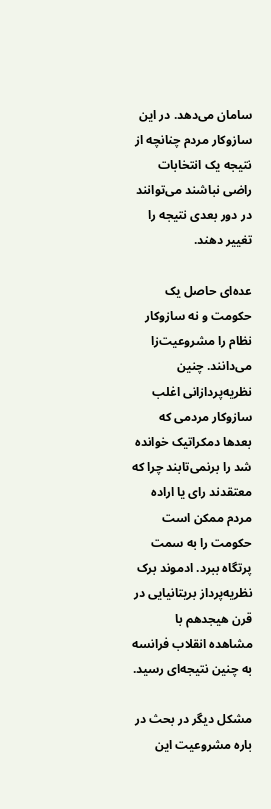سامان می‌دهد. در این سازوکار مردم چنانچه از نتیجه یک انتخابات راضی نباشند می‌توانند در دور بعدی نتیجه را تغییر دهند.

عده‌ای حاصل یک حکومت و نه سازوکار نظام را مشروعیت‌زا می‌دانند. چنین نظریه‌پردازانی اغلب سازوکار مردمی که بعدها دمکراتیک خوانده شد را برنمی‌تابند چرا که معتقدند رای یا اراده مردم ممکن است حکومت را به سمت پرتگاه ببرد. ادموند برک نظریه‌پرداز بریتانیایی در قرن هیجدهم با مشاهده انقلاب فرانسه به چنین نتیجه‌ای رسید.

مشکل دیگر در بحث در باره مشروعیت این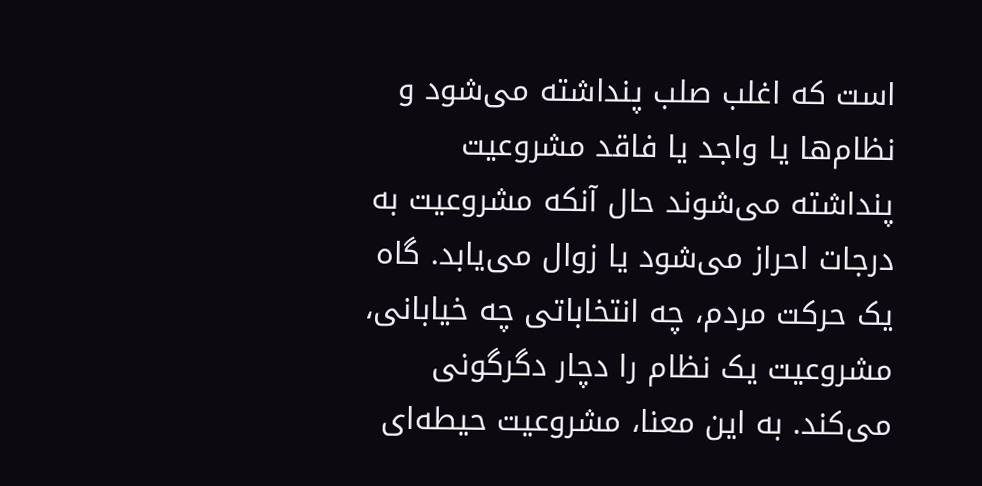است که اغلب صلب پنداشته می‌شود و نظام‌ها یا واجد یا فاقد مشروعیت پنداشته می‌شوند حال آنکه مشروعیت به درجات احراز می‌شود یا زوال می‌یابد. گاه یک حرکت مردم، چه انتخاباتی چه خیابانی، مشروعیت یک نظام را دچار دگرگونی می‌کند. به این معنا، مشروعیت حیطه‌ای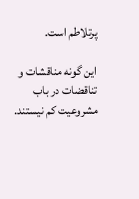پرتلاطم است.

این گونه مناقشات و تناقضات در باب مشروعیت کم نیستند.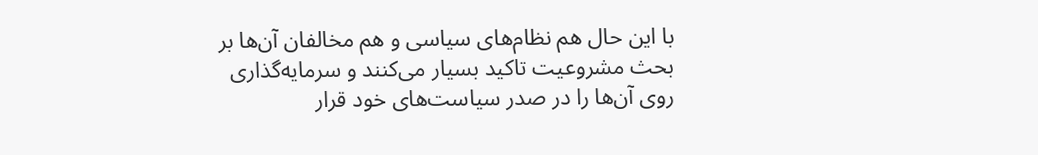با این حال هم نظام‌های سیاسی و هم مخالفان آن‌ها بر بحث مشروعیت تاکید بسیار می‌کنند و سرمایه‌گذاری روی آن‌ها را در صدر سیاست‌های خود قرار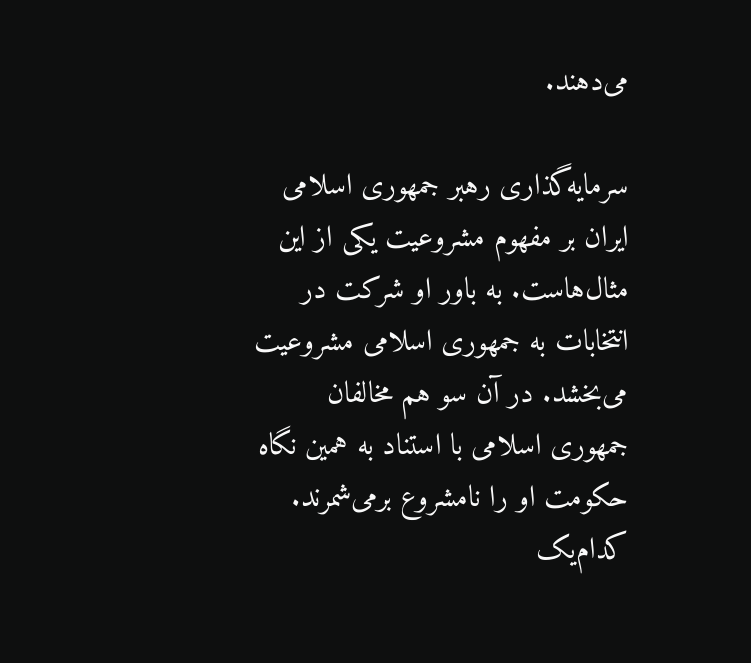می‌دهند.

سرمایه‌گذاری رهبر جمهوری اسلامی ایران بر مفهوم مشروعیت یکی از این مثال‌هاست. به باور او شرکت در انتخابات به جمهوری اسلامی مشروعیت می‌بخشد. در آن سو هم مخالفان جمهوری اسلامی با استناد به همین نگاه حکومت او را نامشروع برمی‌شمرند. کدام‌یک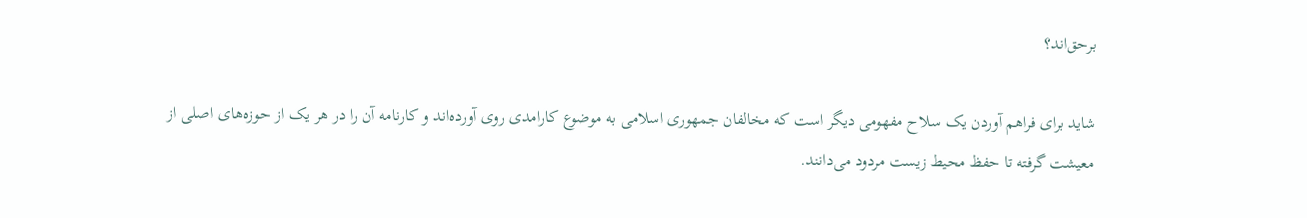برحق‌اند؟

شاید برای فراهم آوردن یک سلاح مفهومی دیگر است که مخالفان جمهوری اسلامی به موضوع کارامدی روی آورده‌اند و کارنامه آن را در هر یک از حوزه‌های اصلی از معیشت گرفته تا حفظ محیط زیست مردود می‌دانند.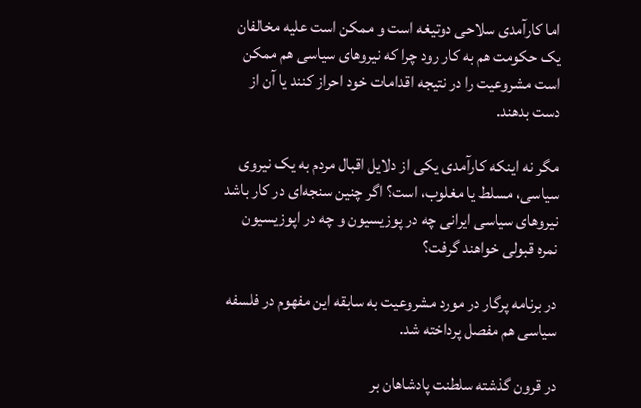اما کارآمدی سلاحی دوتیغه است و ممکن است علیه مخالفان یک حکومت هم به کار رود چرا که نیروهای سیاسی هم ممکن است مشروعیت را در نتیجه اقدامات خود احراز کنند یا آن از دست بدهند.

مگر نه اینکه کارآمدی یکی از دلایل اقبال مردم به یک نیروی سیاسی، مسلط یا مغلوب، است؟ اگر چنین سنجه‌ای در کار باشد نیروهای سیاسی ایرانی چه در پوزیسیون و چه در اپوزیسیون نمره قبولی خواهند گرفت؟

در برنامه پرگار در مورد مشروعیت به سابقه این مفهوم در فلسفه سیاسی هم مفصل پرداخته شد.

در قرون گذشته سلطنت پادشاهان بر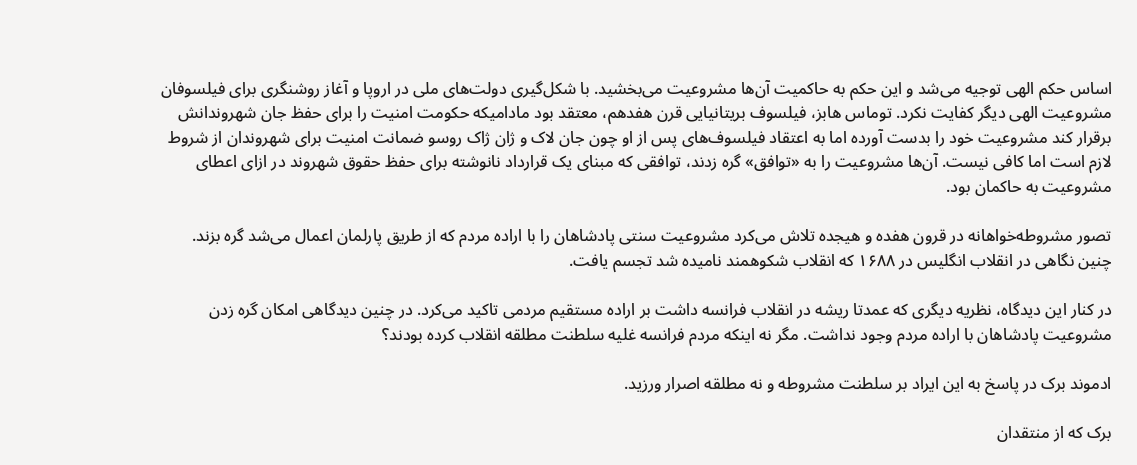اساس حکم الهی توجیه می‌شد و این حکم به حاکمیت آن‌ها مشروعیت می‌بخشید. با شکل‌گیری دولت‌های ملی در اروپا و آغاز روشنگری برای فیلسوفان مشروعیت الهی دیگر کفایت نکرد. توماس هابز، فیلسوف بریتانیایی قرن هفدهم، معتقد بود مادامیکه حکومت امنیت را برای حفظ جان شهروندانش برقرار کند مشروعیت خود را بدست آورده اما به اعتقاد فیلسوف‌های پس از او چون جان لاک و ژان ژاک روسو ضمانت امنیت برای شهروندان از شروط لازم است اما کافی نیست. آن‌ها مشروعیت را به «توافق» گره زدند، توافقی که مبنای یک قرارداد نانوشته برای حفظ حقوق شهروند در ازای اعطای مشروعیت به حاکمان بود.

تصور مشروطه‌خواهانه در قرون هفده و هیجده تلاش می‌کرد مشروعیت سنتی پادشاهان را با اراده مردم که از طریق پارلمان اعمال می‌شد گره بزند. چنین نگاهی در انقلاب انگلیس در ۱۶۸۸ که انقلاب شکوهمند نامیده شد تجسم یافت.

در کنار این دیدگاه، نظریه دیگری که عمدتا ریشه در انقلاب فرانسه داشت بر اراده مستقیم مردمی تاکید می‌کرد. در چنین دیدگاهی امکان گره زدن مشروعیت پادشاهان با اراده مردم وجود نداشت. مگر نه اینکه مردم فرانسه غلیه سلطنت مطلقه انقلاب کرده بودند؟

ادموند برک در پاسخ به این ایراد بر سلطنت مشروطه و نه مطلقه اصرار ورزید.

برک که از منتقدان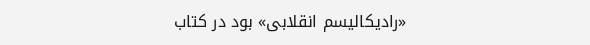«رادیکالیسم انقلابی» بود در کتاب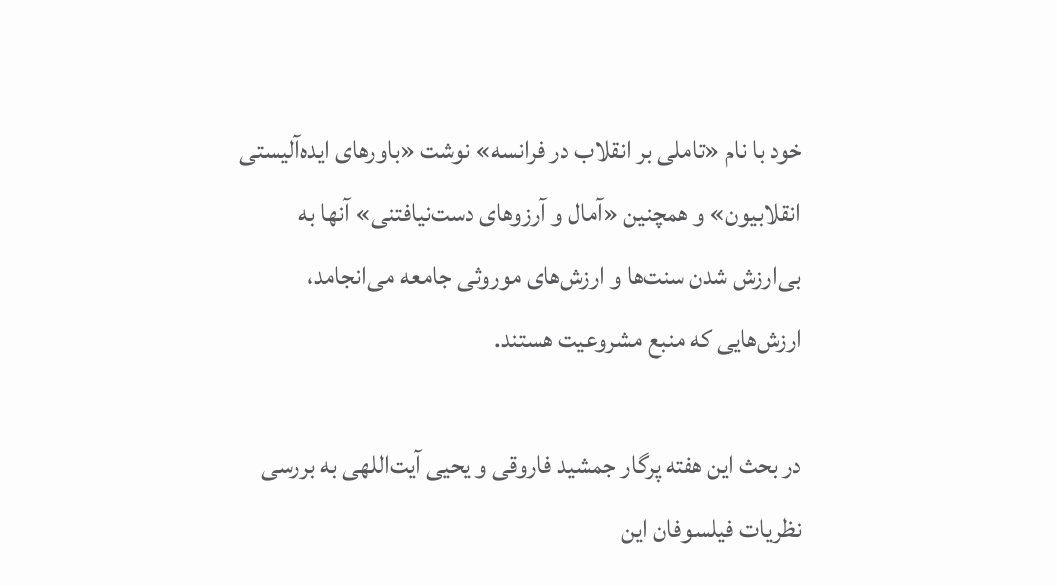خود با نام «تاملی بر انقلاب در فرانسه» نوشت «باورهای ایده‌آلیستی انقلابیون» و همچنین «آمال و آرزوهای دست‌نیافتنی» آنها به بی‌ارزش شدن سنت‌ها و ارزش‌های موروثی جامعه می‌انجامد، ارزش‌هایی که منبع مشروعیت هستند.

در بحث این هفته پرگار جمشید فاروقی و یحیی آیت‌اللهی به بررسی نظریات فیلسوفان این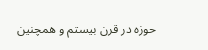حوزه در قرن بیستم و همچنین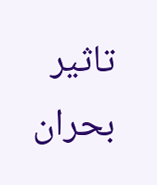تاثیر بحران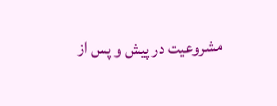مشروعیت در پیش و پس از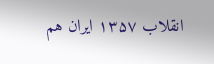انقلاب ۱۳۵۷ ایران هم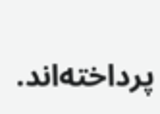پرداخته‌اند.